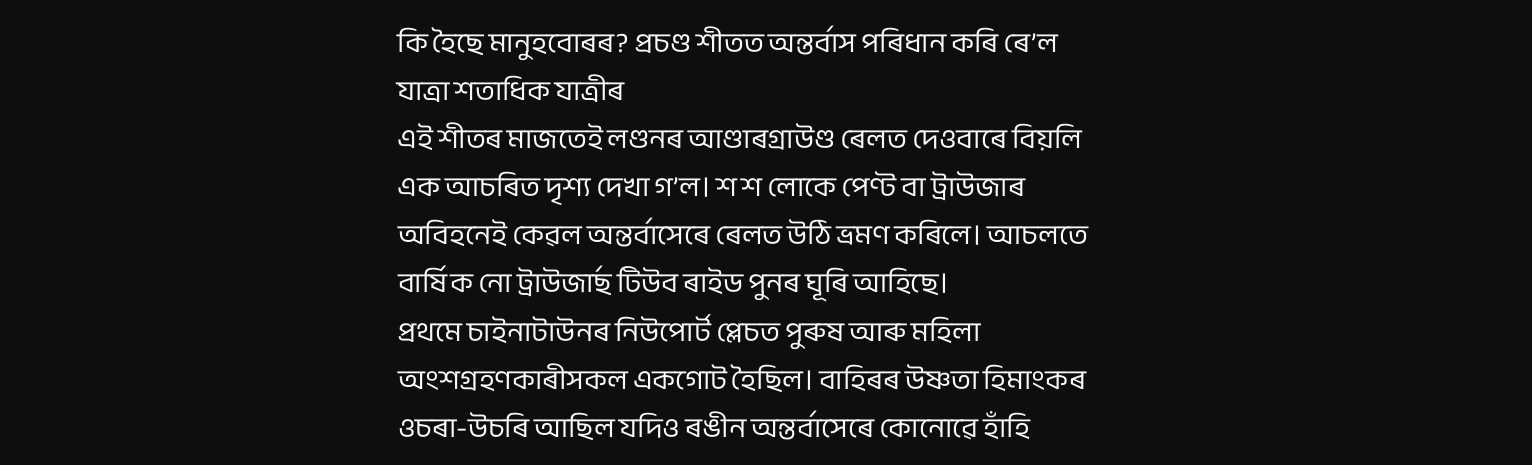কি হৈছে মানুহবোৰৰ? প্ৰচণ্ড শীতত অন্তৰ্বাস পৰিধান কৰি ৰে’ল যাত্ৰা শতাধিক যাত্ৰীৰ
এই শীতৰ মাজতেই লণ্ডনৰ আণ্ডাৰগ্ৰাউণ্ড ৰেলত দেওবাৰে বিয়লি এক আচৰিত দৃশ্য দেখা গ’ল। শ শ লোকে পেণ্ট বা ট্ৰাউজাৰ অবিহনেই কেৱল অন্তৰ্বাসেৰে ৰেলত উঠি ভ্ৰমণ কৰিলে। আচলতে বাৰ্ষিক নো ট্ৰাউজাৰ্ছ টিউব ৰাইড পুনৰ ঘূৰি আহিছে।
প্ৰথমে চাইনাটাউনৰ নিউপোৰ্ট প্লেচত পুৰুষ আৰু মহিলা অংশগ্ৰহণকাৰীসকল একগোট হৈছিল। বাহিৰৰ উষ্ণতা হিমাংকৰ ওচৰা-উচৰি আছিল যদিও ৰঙীন অন্তৰ্বাসেৰে কোনোৱে হাঁহি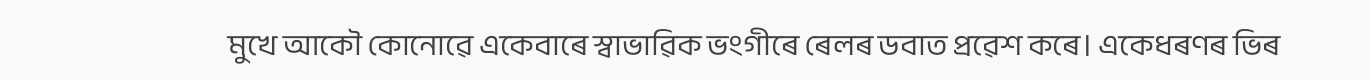মুখে আকৌ কোনোৱে একেবাৰে স্বাভাৱিক ভংগীৰে ৰেলৰ ডবাত প্ৰৱেশ কৰে। একেধৰণৰ ভিৰ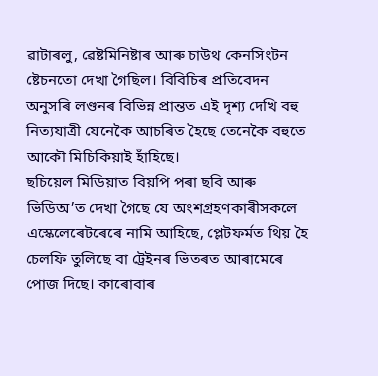ৱাটাৰলু, ৱেষ্টমিনিষ্টাৰ আৰু চাউথ কেনসিংটন ষ্টেচনতো দেখা গৈছিল। বিবিচিৰ প্ৰতিবেদন অনুসৰি লণ্ডনৰ বিভিন্ন প্ৰান্তত এই দৃশ্য দেখি বহু নিত্যযাত্ৰী যেনেকৈ আচৰিত হৈছে তেনেকৈ বহুতে আকৌ মিচিকিয়াই হাঁহিছে।
ছচিয়েল মিডিয়াত বিয়পি পৰা ছবি আৰু ভিডিঅ’ত দেখা গৈছে যে অংশগ্ৰহণকাৰীসকলে এস্কেলেৰেটৰেৰে নামি আহিছে, প্লেটফৰ্মত থিয় হৈ চেলফি তুলিছে বা ট্ৰেইনৰ ভিতৰত আৰামেৰে পোজ দিছে। কাৰোবাৰ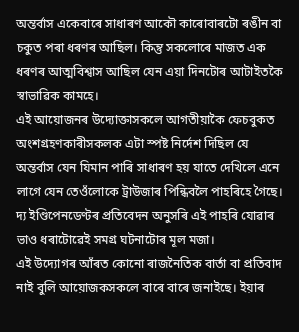অন্তৰ্বাস একেবাৰে সাধাৰণ আকৌ কাৰোবাৰটো ৰঙীন বা চকুত পৰা ধৰণৰ আছিল। কিন্তু সকলোৰে মাজত এক ধৰণৰ আত্মবিশ্বাস আছিল যেন এয়া দিনটোৰ আটাইতকৈ স্বাভাৱিক কামহে।
এই আয়োজনৰ উদ্যোক্তাসকলে আগতীয়াকৈ ফেচবুকত অংশগ্ৰহণকাৰীসকলক এটা স্পষ্ট নিৰ্দেশ দিছিল যে অন্তৰ্বাস যেন যিমান পাৰি সাধাৰণ হয় যাতে দেখিলে এনে লাগে যেন তেওঁলোকে ট্ৰাউজাৰ পিন্ধিবলৈ পাহৰিহে গৈছে। দ্য ইণ্ডিপেনডেণ্টৰ প্ৰতিবেদন অনুসৰি এই পাহৰি যোৱাৰ ভাও ধৰাটোৱেই সমগ্ৰ ঘটনাটোৰ মূল মজা।
এই উদ্যোগৰ আঁৰত কোনো ৰাজনৈতিক বাৰ্তা বা প্ৰতিবাদ নাই বুলি আয়োজকসকলে বাৰে বাৰে জনাইছে। ইয়াৰ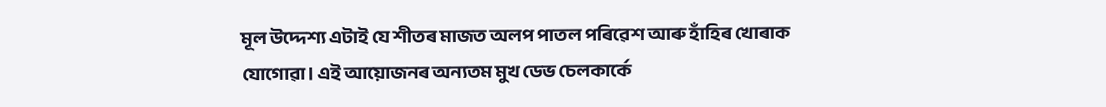মূল উদ্দেশ্য এটাই যে শীতৰ মাজত অলপ পাতল পৰিৱেশ আৰু হাঁহিৰ খোৰাক যোগোৱা। এই আয়োজনৰ অন্যতম মুখ ডেভ চেলকাৰ্কে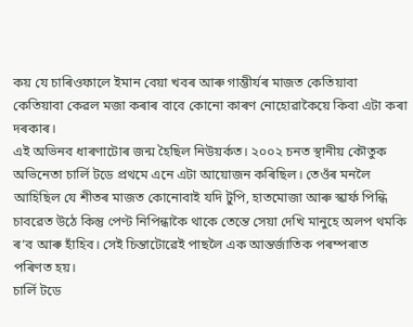কয় যে চাৰিওফালে ইমান বেয়া খবৰ আৰু গাম্ভীৰ্যৰ মাজত কেতিয়াবা কেতিয়াবা কেৱল মজা কৰাৰ বাবে কোনো কাৰণ নোহোৱাকৈয়ে কিবা এটা কৰা দৰকাৰ।
এই অভিনব ধাৰণাটোৰ জন্ম হৈছিল নিউয়ৰ্কত। ২০০২ চনত স্থানীয় কৌতুক অভিনেতা চাৰ্লি টডে প্ৰথমে এনে এটা আয়োজন কৰিছিল। তেওঁৰ মনলৈ আহিছিল যে শীতৰ মাজত কোনোবাই যদি টুপি, হাতমোজা আৰু স্কাৰ্ফ পিন্ধি চাবৱেত উঠে কিন্তু পেণ্ট নিপিন্ধাকৈ থাকে তেন্তে সেয়া দেখি মানুহে অলপ থমকি ৰ’ব আৰু হাঁহিব। সেই চিন্তাটোৱেই পাছলৈ এক আন্তৰ্জাতিক পৰম্পৰাত পৰিণত হয়।
চাৰ্লি টডে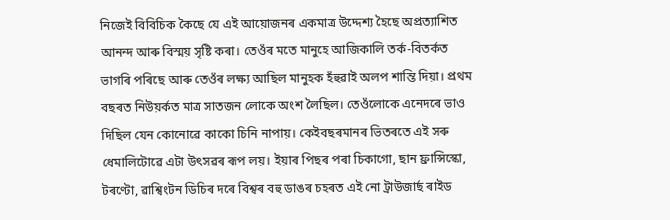নিজেই বিবিচিক কৈছে যে এই আয়োজনৰ একমাত্ৰ উদ্দেশ্য হৈছে অপ্ৰত্যাশিত আনন্দ আৰু বিস্ময় সৃষ্টি কৰা। তেওঁৰ মতে মানুহে আজিকালি তৰ্ক-বিতৰ্কত ভাগৰি পৰিছে আৰু তেওঁৰ লক্ষ্য আছিল মানুহক হঁহুৱাই অলপ শান্তি দিয়া। প্ৰথম বছৰত নিউয়ৰ্কত মাত্ৰ সাতজন লোকে অংশ লৈছিল। তেওঁলোকে এনেদৰে ভাও দিছিল যেন কোনোৱে কাকো চিনি নাপায়। কেইবছৰমানৰ ভিতৰতে এই সৰু ধেমালিটোৱে এটা উৎসৱৰ ৰূপ লয়। ইয়াৰ পিছৰ পৰা চিকাগো, ছান ফ্ৰান্সিস্কো, টৰণ্টো, ৱাশ্বিংটন ডিচিৰ দৰে বিশ্বৰ বহু ডাঙৰ চহৰত এই নো ট্ৰাউজাৰ্ছ ৰাইড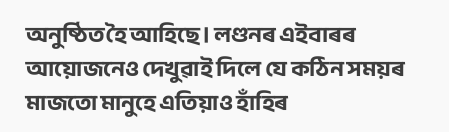অনুষ্ঠিত হৈ আহিছে। লণ্ডনৰ এইবাৰৰ আয়োজনেও দেখুৱাই দিলে যে কঠিন সময়ৰ মাজতো মানুহে এতিয়াও হাঁহিৰ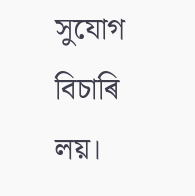সুযোগ বিচাৰি লয়।